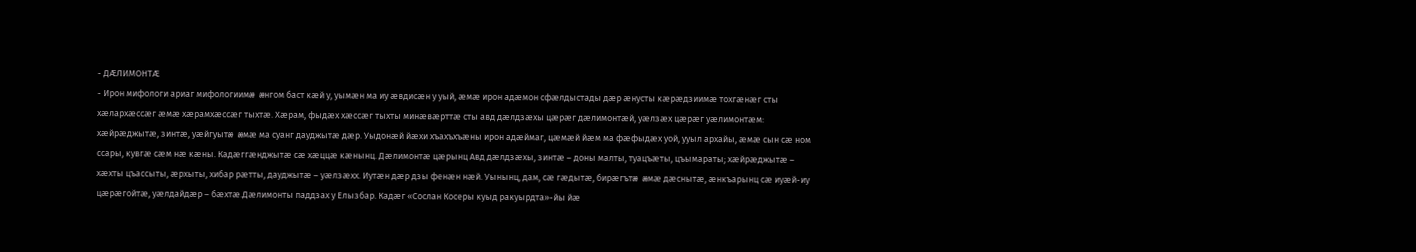- ДÆЛИМОНТÆ
- Ирон мифологи ариаг мифологиимæ æнгом баст кæй у, уымæн ма иу æвдисæн у уый, æмæ ирон адæмон сфæлдыстады дæр æнусты кæрæдзиимæ тохгæнæг сты хæлархæссæг æмæ хæрамхæссæг тыхтæ. Хæрам, фыдæх хæссæг тыхты минæвæрттæ сты авд дæлдзæхы цæрæг дæлимонтæй, уæлзæх цæрæг уæлимонтæм: хæйрæджытæ, зинтæ, уæйгуытæ æмæ ма суанг дауджытæ дæр. Уыдонæй йæхи хъахъхъæны ирон адæймаг, цæмæй йæм ма фæфыдæх уой, ууыл архайы, æмæ сын сæ ном ссары, кувгæ сæм нæ кæны. Кадæггæнджытæ сæ хæццæ кæнынц. Дæлимонтæ цæрынц Авд дæлдзæхы, зинтæ – доны малты, туацъæты, цъымараты; хæйрæджытæ – хæхты цъассыты, æрхыты, хибар рæтты, дауджытæ – уæлзæхх. Иутæн дæр дзы фенæн нæй. Уынынц, дам, сæ гæдытæ, бирæгътæ æмæ дæснытæ, æнкъарынц сæ иуæй-иу цæрæгойтæ, уæлдайдæр – бæхтæ.Дæлимонты паддзах у Елызбар. Кадæг «Сослан Косеры куыд ракуырдта»-йы йæ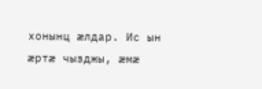хонынц æлдар. Ис ын æртæ чызджы, æмæ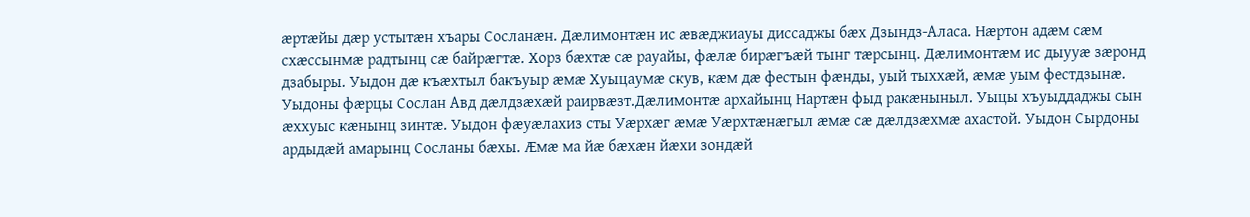æртæйы дæр устытæн хъары Сосланæн. Дæлимонтæн ис æвæджиауы диссаджы бæх Дзындз-Аласа. Нæртон адæм сæм схæссынмæ радтынц сæ байрæгтæ. Хорз бæхтæ сæ рауайы, фæлæ бирæгъæй тынг тæрсынц. Дæлимонтæм ис дыууæ зæронд дзабыры. Уыдон дæ къæхтыл бакъуыр æмæ Хуыцаумæ скув, кæм дæ фестын фæнды, уый тыххæй, æмæ уым фестдзынæ. Уыдоны фæрцы Сослан Авд дæлдзæхæй раирвæзт.Дæлимонтæ архайынц Нартæн фыд ракæныныл. Уыцы хъуыддаджы сын æххуыс кæнынц зинтæ. Уыдон фæуæлахиз сты Уæрхæг æмæ Уæрхтæнæгыл æмæ сæ дæлдзæхмæ ахастой. Уыдон Сырдоны ардыдæй амарынц Сосланы бæхы. Æмæ ма йæ бæхæн йæхи зондæй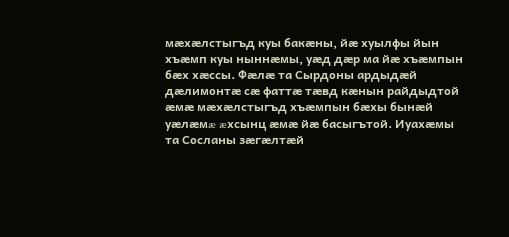мæхæлстыгъд куы бакæны, йæ хуылфы йын хъæмп куы ныннæмы, уæд дæр ма йæ хъæмпын бæх хæссы. Фæлæ та Сырдоны ардыдæй дæлимонтæ сæ фаттæ тæвд кæнын райдыдтой æмæ мæхæлстыгъд хъæмпын бæхы бынæй уæлæмæ æхсынц æмæ йæ басыгътой. Иуахæмы та Сосланы зæгæлтæй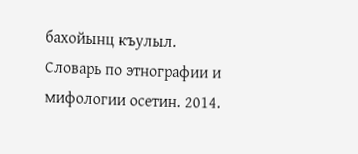бахойынц къулыл.
Словарь по этнографии и мифологии осетин. 2014.